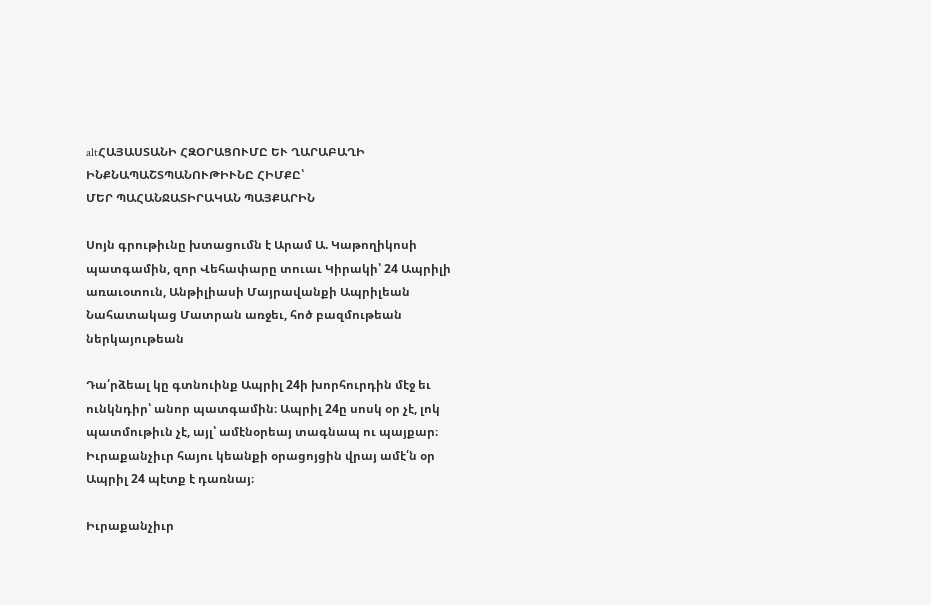altՀԱՅԱՍՏԱՆԻ ՀԶՕՐԱՑՈՒՄԸ ԵՒ ՂԱՐԱԲԱՂԻ ԻՆՔՆԱՊԱՇՏՊԱՆՈՒԹԻՒՆԸ ՀԻՄՔԸ՝
ՄԵՐ ՊԱՀԱՆՋԱՏԻՐԱԿԱՆ ՊԱՅՔԱՐԻՆ

Սոյն գրութիւնը խտացումն է Արամ Ա. Կաթողիկոսի պատգամին, զոր Վեհափարը տուաւ Կիրակի՝ 24 Ապրիլի առաւօտուն, Անթիլիասի Մայրավանքի Ապրիլեան Նահատակաց Մատրան առջեւ, հոծ բազմութեան ներկայութեան

Դա՛րձեալ կը գտնուինք Ապրիլ 24ի խորհուրդին մէջ եւ ունկնդիր՝ անոր պատգամին։ Ապրիլ 24ը սոսկ օր չէ, լոկ պատմութիւն չէ, այլ՝ ամէնօրեայ տագնապ ու պայքար։ Իւրաքանչիւր հայու կեանքի օրացոյցին վրայ ամէ՛ն օր Ապրիլ 24 պէտք է դառնայ։

Իւրաքանչիւր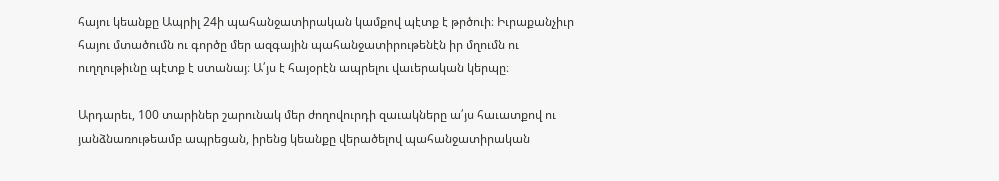հայու կեանքը Ապրիլ 24ի պահանջատիրական կամքով պէտք է թրծուի։ Իւրաքանչիւր հայու մտածումն ու գործը մեր ազգային պահանջատիրութենէն իր մղումն ու ուղղութիւնը պէտք է ստանայ։ Ա՛յս է հայօրէն ապրելու վաւերական կերպը։

Արդարեւ, 100 տարիներ շարունակ մեր ժողովուրդի զաւակները ա՛յս հաւատքով ու յանձնառութեամբ ապրեցան, իրենց կեանքը վերածելով պահանջատիրական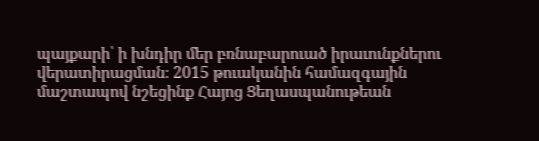պայքարի՝ ի խնդիր մեր բռնաբարուած իրաւունքներու վերատիրացման։ 2015 թուականին համազգային մաշտապով նշեցինք Հայոց Ցեղասպանութեան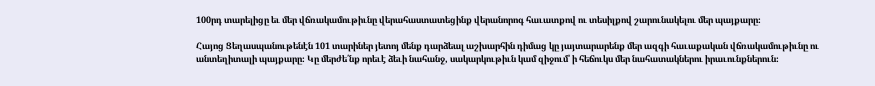100րդ տարելիցը եւ մեր վճռակամութիւնը վերահաստատեցինք վերանորոգ հաւատքով ու տեսիլքով շարունակելու մեր պայքարը։

Հայոց Ցեղասպանութենէն 101 տարիներ յետոյ մենք դարձեալ աշխարհին դիմաց կը յայտարարենք մեր ազգի հաւաքական վճռակամութիւնը ու անտեղիտալի պայքարը։ Կը մերժե՛նք որեւէ ձեւի նահանջ, սակարկութիւն կամ զիջում՝ ի հեճուկս մեր նահատակներու իրաւունքներուն։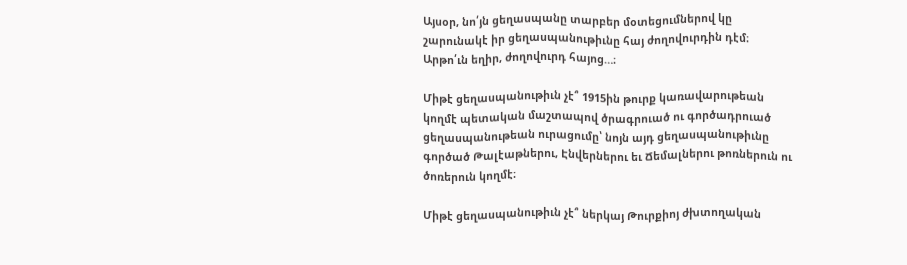Այսօր, նո՛յն ցեղասպանը տարբեր մօտեցումներով կը շարունակէ իր ցեղասպանութիւնը հայ ժողովուրդին դէմ։ Արթո՛ւն եղիր, ժողովուրդ հայոց…։

Միթէ ցեղասպանութիւն չէ՞ 1915ին թուրք կառավարութեան կողմէ պետական մաշտապով ծրագրուած ու գործադրուած ցեղասպանութեան ուրացումը՝ նոյն այդ ցեղասպանութիւնը գործած Թալէաթներու, Էնվերներու եւ Ճեմալներու թոռներուն ու ծոռերուն կողմէ։

Միթէ ցեղասպանութիւն չէ՞ ներկայ Թուրքիոյ ժխտողական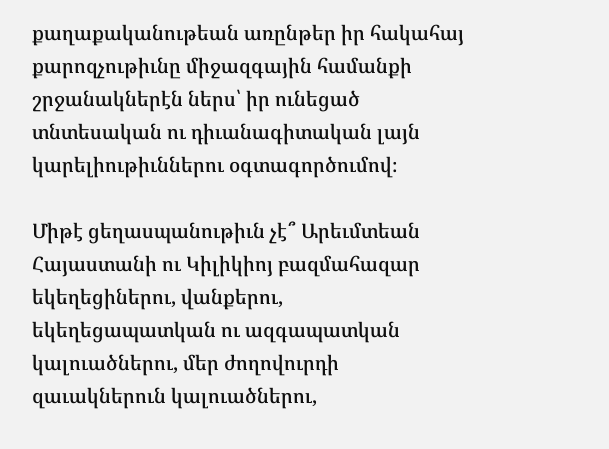քաղաքականութեան առընթեր իր հակահայ քարոզչութիւնը միջազգային համանքի շրջանակներէն ներս՝ իր ունեցած տնտեսական ու դիւանագիտական լայն կարելիութիւններու օգտագործումով։

Միթէ ցեղասպանութիւն չէ՞ Արեւմտեան Հայաստանի ու Կիլիկիոյ բազմահազար եկեղեցիներու, վանքերու, եկեղեցապատկան ու ազգապատկան կալուածներու, մեր ժողովուրդի զաւակներուն կալուածներու,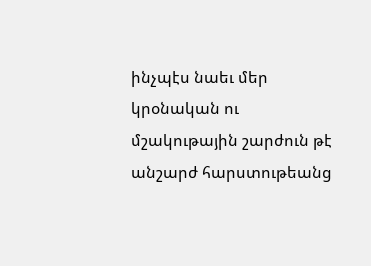ինչպէս նաեւ մեր կրօնական ու մշակութային շարժուն թէ անշարժ հարստութեանց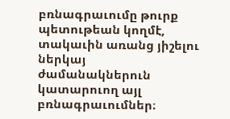բռնագրաւումը թուրք պետութեան կողմէ, տակաւին առանց յիշելու ներկայ ժամանակներուն կատարուող այլ բռնագրաւումներ։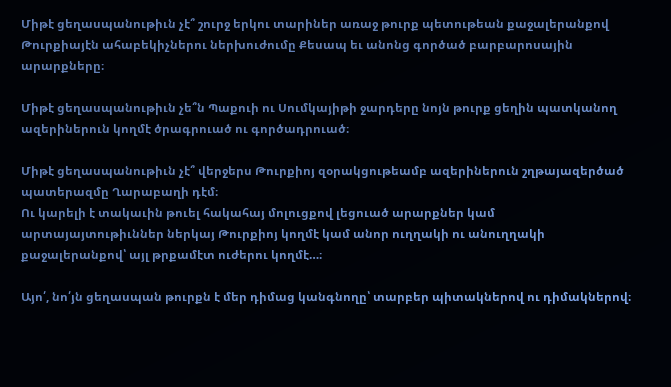Միթէ ցեղասպանութիւն չէ՞ շուրջ երկու տարիներ առաջ թուրք պետութեան քաջալերանքով Թուրքիայէն ահաբեկիչներու ներխուժումը Քեսապ եւ անոնց գործած բարբարոսային արարքները։

Միթէ ցեղասպանութիւն չե՞ն Պաքուի ու Սումկայիթի ջարդերը նոյն թուրք ցեղին պատկանող ազերիներուն կողմէ ծրագրուած ու գործադրուած։

Միթէ ցեղասպանութիւն չէ՞ վերջերս Թուրքիոյ զօրակցութեամբ ազերիներուն շղթայազերծած պատերազմը Ղարաբաղի դէմ։
Ու կարելի է տակաւին թուել հակահայ մոլուցքով լեցուած արարքներ կամ արտայայտութիւններ ներկայ Թուրքիոյ կողմէ կամ անոր ուղղակի ու անուղղակի քաջալերանքով՝ այլ թրքամէտ ուժերու կողմէ…։

Այո՛, նո՛յն ցեղասպան թուրքն է մեր դիմաց կանգնողը՝ տարբեր պիտակներով ու դիմակներով։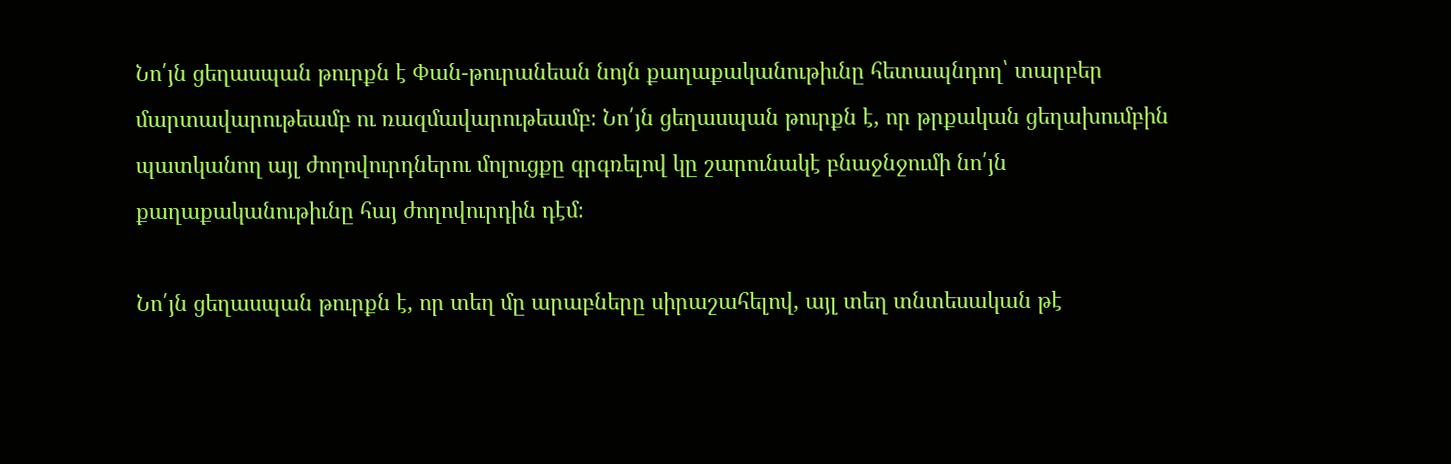Նո՛յն ցեղասպան թուրքն է Փան-թուրանեան նոյն քաղաքականութիւնը հետապնդող՝ տարբեր մարտավարութեամբ ու ռազմավարութեամբ։ Նո՛յն ցեղասպան թուրքն է, որ թրքական ցեղախումբին պատկանող այլ ժողովուրդներու մոլուցքը գրգռելով կը շարունակէ բնաջնջումի նո՛յն քաղաքականութիւնը հայ ժողովուրդին դէմ։

Նո՛յն ցեղասպան թուրքն է, որ տեղ մը արաբները սիրաշահելով, այլ տեղ տնտեսական թէ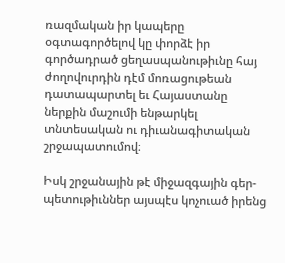ռազմական իր կապերը օգտագործելով կը փորձէ իր գործադրած ցեղասպանութիւնը հայ ժողովուրդին դէմ մոռացութեան դատապարտել եւ Հայաստանը ներքին մաշումի ենթարկել տնտեսական ու դիւանագիտական շրջապատումով։

Իսկ շրջանային թէ միջազգային գեր-պետութիւններ այսպէս կոչուած իրենց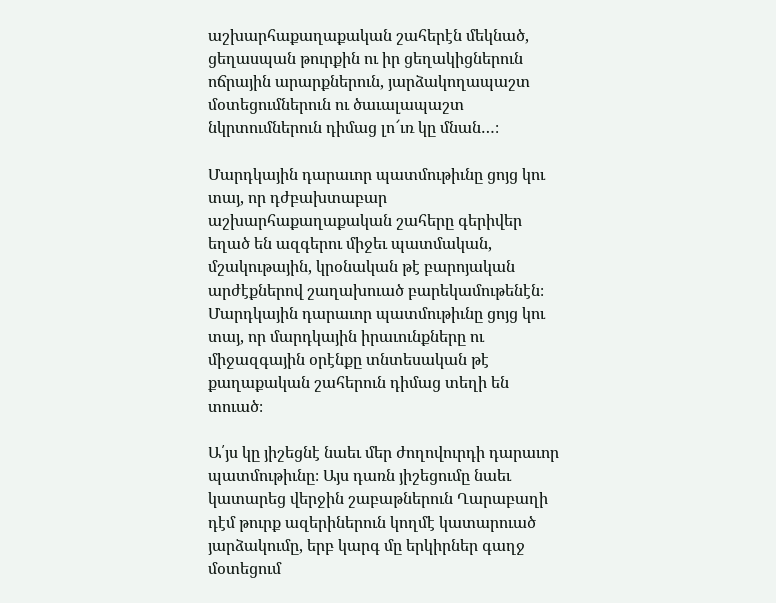աշխարհաքաղաքական շահերէն մեկնած, ցեղասպան թուրքին ու իր ցեղակիցներուն ոճրային արարքներուն, յարձակողապաշտ մօտեցումներուն ու ծաւալապաշտ նկրտումներուն դիմաց լո՜ւռ կը մնան…։

Մարդկային դարաւոր պատմութիւնը ցոյց կու տայ, որ դժբախտաբար աշխարհաքաղաքական շահերը գերիվեր եղած են ազգերու միջեւ պատմական, մշակութային, կրօնական թէ բարոյական արժէքներով շաղախուած բարեկամութենէն։ Մարդկային դարաւոր պատմութիւնը ցոյց կու տայ, որ մարդկային իրաւունքները ու միջազգային օրէնքը տնտեսական թէ քաղաքական շահերուն դիմաց տեղի են տուած։

Ա՛յս կը յիշեցնէ նաեւ մեր ժողովուրդի դարաւոր պատմութիւնը։ Այս դառն յիշեցումը նաեւ կատարեց վերջին շաբաթներուն Ղարաբաղի դէմ թուրք ազերիներուն կողմէ կատարուած յարձակումը, երբ կարգ մը երկիրներ գաղջ մօտեցում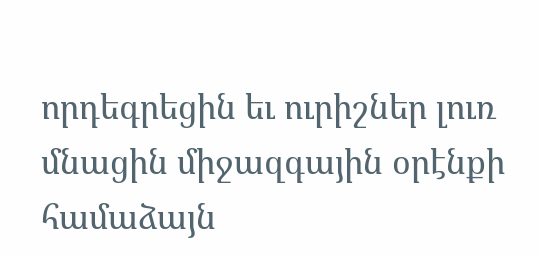որդեգրեցին եւ ուրիշներ լուռ մնացին միջազգային օրէնքի համաձայն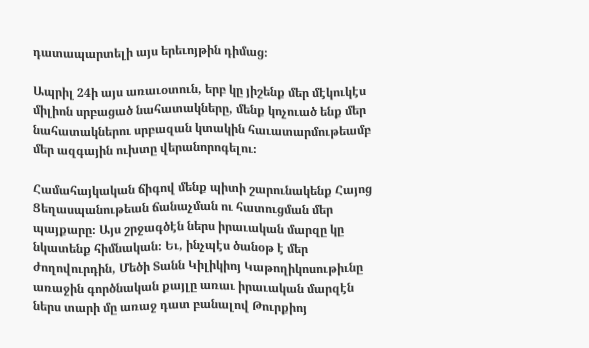դատապարտելի այս երեւոյթին դիմաց։

Ապրիլ 24ի այս առաւօտուն, երբ կը յիշենք մեր մէկուկէս միլիոն սրբացած նահատակները, մենք կոչուած ենք մեր նահատակներու սրբազան կտակին հաւատարմութեամբ մեր ազգային ուխտը վերանորոգելու։

Համահայկական ճիգով մենք պիտի շարունակենք Հայոց Ցեղասպանութեան ճանաչման ու հատուցման մեր պայքարը։ Այս շրջագծէն ներս իրաւական մարզը կը նկատենք հիմնական։ Եւ, ինչպէս ծանօթ է մեր ժողովուրդին, Մեծի Տանն Կիլիկիոյ Կաթողիկոսութիւնը առաջին գործնական քայլը առաւ իրաւական մարզէն ներս տարի մը առաջ դատ բանալով Թուրքիոյ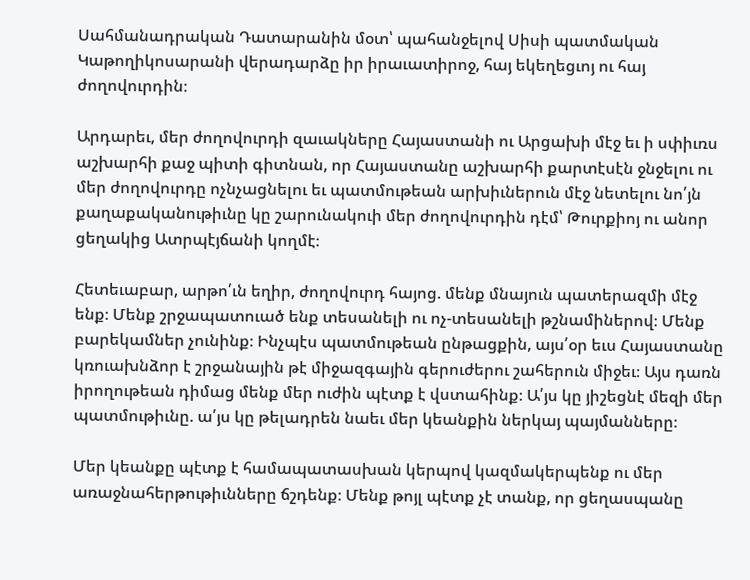Սահմանադրական Դատարանին մօտ՝ պահանջելով Սիսի պատմական Կաթողիկոսարանի վերադարձը իր իրաւատիրոջ, հայ եկեղեցւոյ ու հայ ժողովուրդին։

Արդարեւ, մեր ժողովուրդի զաւակները Հայաստանի ու Արցախի մէջ եւ ի սփիւռս աշխարհի քաջ պիտի գիտնան, որ Հայաստանը աշխարհի քարտէսէն ջնջելու ու մեր ժողովուրդը ոչնչացնելու եւ պատմութեան արխիւներուն մէջ նետելու նո՛յն քաղաքականութիւնը կը շարունակուի մեր ժողովուրդին դէմ՝ Թուրքիոյ ու անոր ցեղակից Ատրպէյճանի կողմէ։

Հետեւաբար, արթո՛ւն եղիր, ժողովուրդ հայոց. մենք մնայուն պատերազմի մէջ ենք։ Մենք շրջապատուած ենք տեսանելի ու ոչ-տեսանելի թշնամիներով։ Մենք բարեկամներ չունինք։ Ինչպէս պատմութեան ընթացքին, այս՛օր եւս Հայաստանը կռուախնձոր է շրջանային թէ միջազգային գերուժերու շահերուն միջեւ։ Այս դառն իրողութեան դիմաց մենք մեր ուժին պէտք է վստահինք։ Ա՛յս կը յիշեցնէ մեզի մեր պատմութիւնը. ա՛յս կը թելադրեն նաեւ մեր կեանքին ներկայ պայմանները։

Մեր կեանքը պէտք է համապատասխան կերպով կազմակերպենք ու մեր առաջնահերթութիւնները ճշդենք։ Մենք թոյլ պէտք չէ տանք, որ ցեղասպանը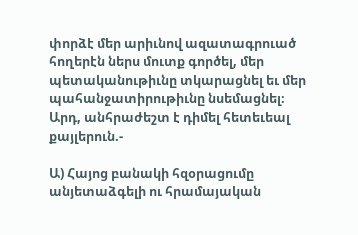փորձէ մեր արիւնով ազատագրուած հողերէն ներս մուտք գործել, մեր պետականութիւնը տկարացնել եւ մեր պահանջատիրութիւնը նսեմացնել։ Արդ, անհրաժեշտ է դիմել հետեւեալ քայլերուն.-

Ա) Հայոց բանակի հզօրացումը անյետաձգելի ու հրամայական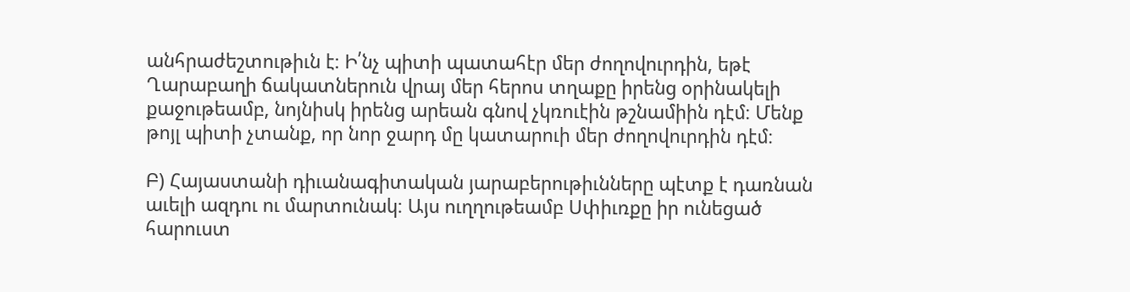անհրաժեշտութիւն է։ Ի՛նչ պիտի պատահէր մեր ժողովուրդին, եթէ Ղարաբաղի ճակատներուն վրայ մեր հերոս տղաքը իրենց օրինակելի քաջութեամբ, նոյնիսկ իրենց արեան գնով չկռուէին թշնամիին դէմ։ Մենք թոյլ պիտի չտանք, որ նոր ջարդ մը կատարուի մեր ժողովուրդին դէմ։

Բ) Հայաստանի դիւանագիտական յարաբերութիւնները պէտք է դառնան աւելի ազդու ու մարտունակ։ Այս ուղղութեամբ Սփիւռքը իր ունեցած հարուստ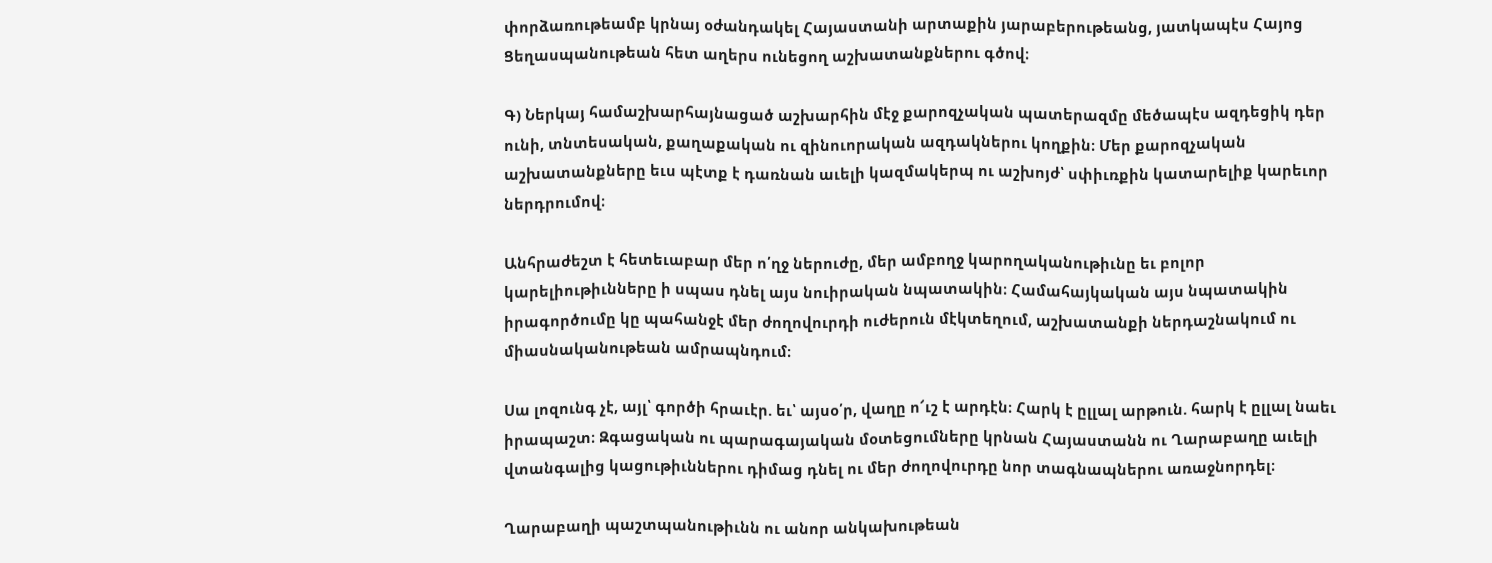փորձառութեամբ կրնայ օժանդակել Հայաստանի արտաքին յարաբերութեանց, յատկապէս Հայոց Ցեղասպանութեան հետ աղերս ունեցող աշխատանքներու գծով։

Գ) Ներկայ համաշխարհայնացած աշխարհին մէջ քարոզչական պատերազմը մեծապէս ազդեցիկ դեր ունի, տնտեսական, քաղաքական ու զինուորական ազդակներու կողքին։ Մեր քարոզչական աշխատանքները եւս պէտք է դառնան աւելի կազմակերպ ու աշխոյժ՝ սփիւռքին կատարելիք կարեւոր ներդրումով։

Անհրաժեշտ է հետեւաբար մեր ո՛ղջ ներուժը, մեր ամբողջ կարողականութիւնը եւ բոլոր կարելիութիւնները ի սպաս դնել այս նուիրական նպատակին։ Համահայկական այս նպատակին իրագործումը կը պահանջէ մեր ժողովուրդի ուժերուն մէկտեղում, աշխատանքի ներդաշնակում ու միասնականութեան ամրապնդում։

Սա լոզունգ չէ, այլ՝ գործի հրաւէր. եւ՝ այսօ՛ր, վաղը ո՜ւշ է արդէն։ Հարկ է ըլլալ արթուն. հարկ է ըլլալ նաեւ իրապաշտ։ Զգացական ու պարագայական մօտեցումները կրնան Հայաստանն ու Ղարաբաղը աւելի վտանգալից կացութիւններու դիմաց դնել ու մեր ժողովուրդը նոր տագնապներու առաջնորդել։

Ղարաբաղի պաշտպանութիւնն ու անոր անկախութեան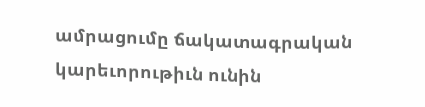ամրացումը ճակատագրական կարեւորութիւն ունին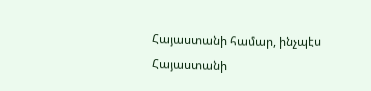Հայաստանի համար, ինչպէս Հայաստանի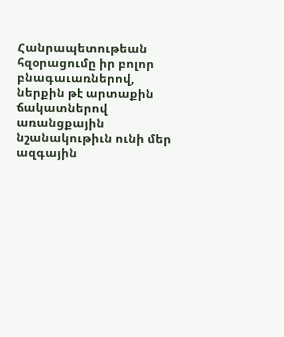Հանրապետութեան հզօրացումը իր բոլոր բնագաւառներով, ներքին թէ արտաքին ճակատներով առանցքային նշանակութիւն ունի մեր ազգային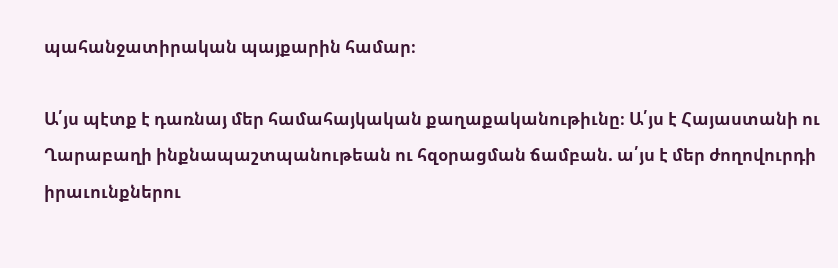պահանջատիրական պայքարին համար։

Ա՛յս պէտք է դառնայ մեր համահայկական քաղաքականութիւնը։ Ա՛յս է Հայաստանի ու Ղարաբաղի ինքնապաշտպանութեան ու հզօրացման ճամբան. ա՛յս է մեր ժողովուրդի իրաւունքներու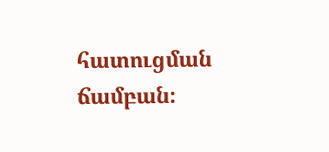հատուցման ճամբան։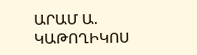ԱՐԱՄ Ա. ԿԱԹՈՂԻԿՈՍ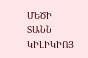ՄԵԾԻ ՏԱՆՆ ԿԻԼԻԿԻՈՅ